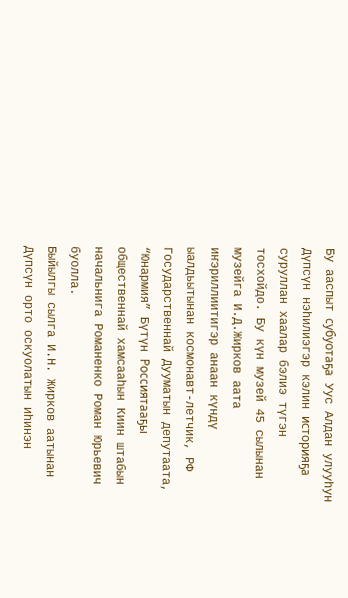Бу ааспыт субуотаҕа Уус Алдан улууһун Дүпсүн нэһилиэгэр кэлин историяҕа суруллан хаалар бэлиэ түгэн тосхойдо. Бу күн музей 45 сылынан музейга И.Д.Жирков аата иҥэриллиитигэр анаан күндү ыалдьытынан космонавт-летчик, РФ Государственнай Дууматын депутаата, “Юнармия” Бүтүн Россиятааҕы общественнай хамсааһын Киин штабын начальнига Романенко Роман Юрьевич буолла.
Быйылгы сылга И.Н. Жирков аатынан Дүпсүн орто оскуолатын иһинэн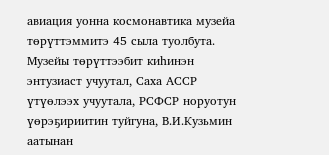авиация уонна космонавтика музейа төрүттэммитэ 45 сыла туолбута. Музейы төрүттээбит киһинэн энтузиаст учуутал, Саха АССР үтүөлээх учуутала, РСФСР норуотун үөрэҕириитин туйгуна, В.И.Кузьмин аатынан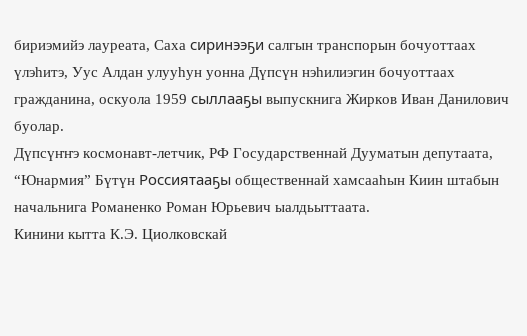бириэмийэ лауреата, Саха сиринээҕи салгын транспорын бочуоттаах үлэһитэ, Уус Алдан улууһун уонна Дүпсүн нэһилиэгин бочуоттаах гражданина, оскуола 1959 сыллааҕы выпускнига Жирков Иван Данилович буолар.
Дүпсүҥҥэ космонавт-летчик, РФ Государственнай Дууматын депутаата, “Юнармия” Бүтүн Россиятааҕы общественнай хамсааһын Киин штабын начальнига Романенко Роман Юрьевич ыалдьыттаата.
Кинини кытта К.Э. Циолковскай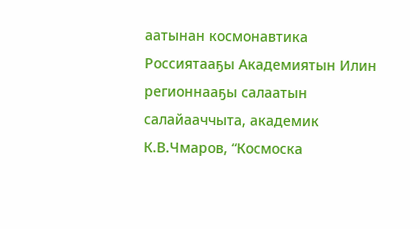аатынан космонавтика Россиятааҕы Академиятын Илин регионнааҕы салаатын салайааччыта, академик К.В.Чмаров, “Космоска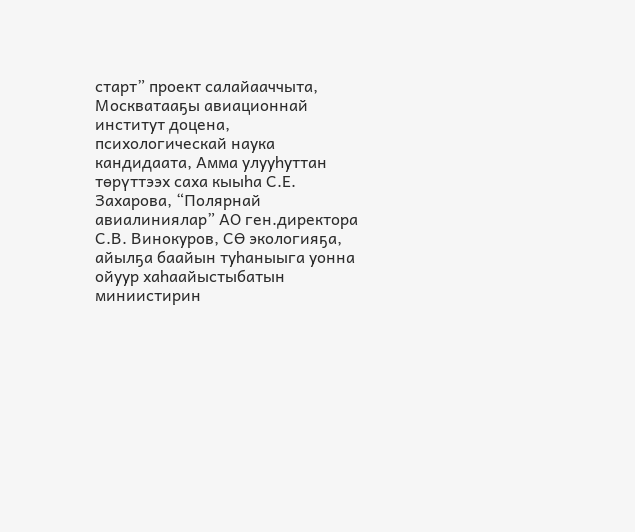старт” проект салайааччыта, Москватааҕы авиационнай институт доцена, психологическай наука кандидаата, Амма улууһуттан төрүттээх саха кыыһа С.Е. Захарова, “Полярнай авиалиниялар” АО ген.директора С.В. Винокуров, СӨ экологияҕа, айылҕа баайын туһаныыга уонна ойуур хаһаайыстыбатын миниистирин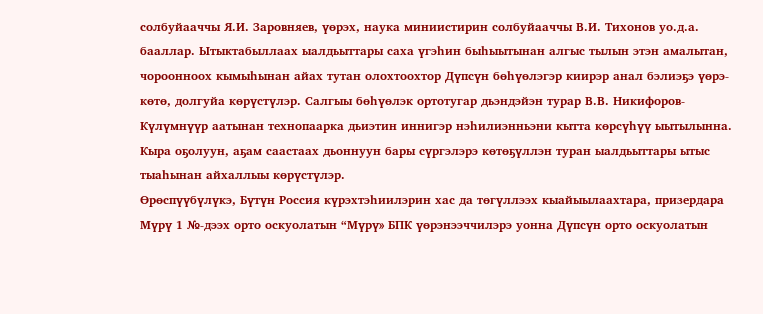солбуйааччы Я.И. Заровняев, үөрэх, наука миниистирин солбуйааччы В.И. Тихонов уо.д.а. бааллар. Ытыктабыллаах ыалдьыттары саха үгэһин быһыытынан алгыс тылын этэн амалытан, чороонноох кымыһынан айах тутан олохтоохтор Дүпсүн бөһүөлэгэр киирэр анал бэлиэҕэ үөрэ-көтө, долгуйа көрүстүлэр. Салгыы бөһүөлэк ортотугар дьэндэйэн турар В.В. Никифоров-Күлүмнүүр аатынан технопаарка дьиэтин иннигэр нэһилиэнньэни кытта көрсүһүү ыытылынна. Кыра оҕолуун, аҕам саастаах дьоннуун бары сүргэлэрэ көтөҕүллэн туран ыалдьыттары ытыс тыаһынан айхаллыы көрүстүлэр.
Өрөспүүбүлүкэ, Бүтүн Россия күрэхтэһиилэрин хас да төгүллээх кыайыылаахтара, призердара Мүрү 1 №-дээх орто оскуолатын “Мүрү» БПК үөрэнээччилэрэ уонна Дүпсүн орто оскуолатын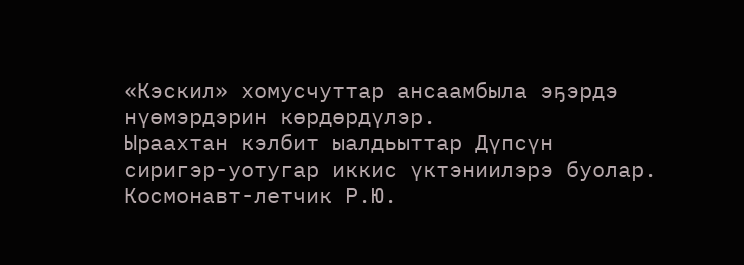«Кэскил» хомусчуттар ансаамбыла эҕэрдэ нүөмэрдэрин көрдөрдүлэр.
Ыраахтан кэлбит ыалдьыттар Дүпсүн сиригэр-уотугар иккис үктэниилэрэ буолар. Космонавт-летчик Р.Ю.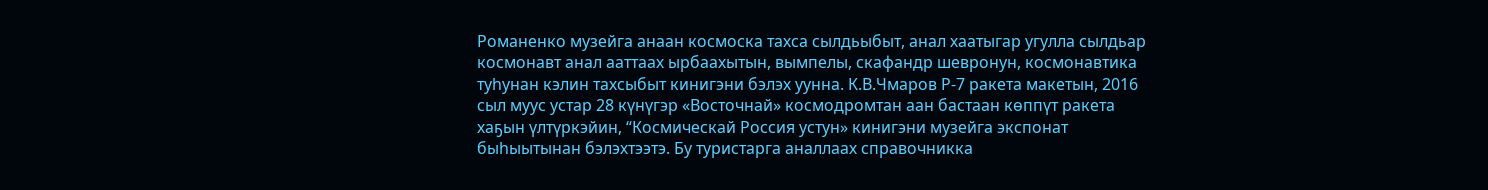Романенко музейга анаан космоска тахса сылдьыбыт, анал хаатыгар угулла сылдьар космонавт анал ааттаах ырбаахытын, вымпелы, скафандр шевронун, космонавтика туһунан кэлин тахсыбыт кинигэни бэлэх уунна. К.В.Чмаров Р-7 ракета макетын, 2016 сыл муус устар 28 күнүгэр «Восточнай» космодромтан аан бастаан көппүт ракета хаҕын үлтүркэйин, “Космическай Россия устун» кинигэни музейга экспонат быһыытынан бэлэхтээтэ. Бу туристарга аналлаах справочникка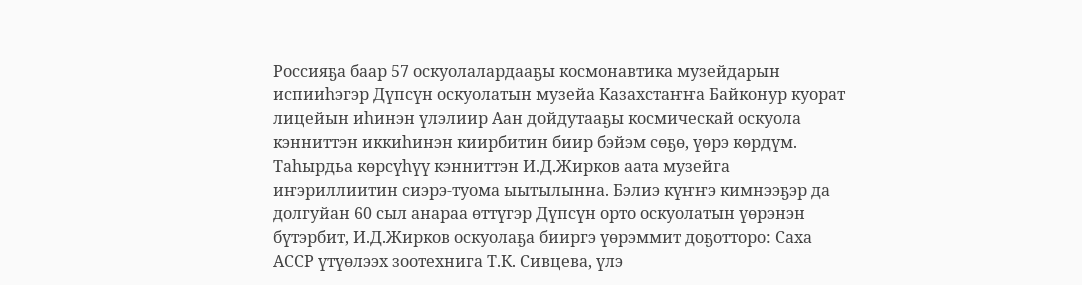Россияҕа баар 57 оскуолалардааҕы космонавтика музейдарын испииһэгэр Дүпсүн оскуолатын музейа Казахстаҥҥа Байконур куорат лицейын иһинэн үлэлиир Аан дойдутааҕы космическай оскуола кэнниттэн иккиһинэн киирбитин биир бэйэм сөҕө, үөрэ көрдүм.
Таһырдьа көрсүһүү кэнниттэн И.Д.Жирков аата музейга иҥэриллиитин сиэрэ-туома ыытылынна. Бэлиэ күҥҥэ кимнээҕэр да долгуйан 60 сыл анараа өттүгэр Дүпсүн орто оскуолатын үөрэнэн бүтэрбит, И.Д.Жирков оскуолаҕа бииргэ үөрэммит доҕотторо: Саха АССР үтүөлээх зоотехнига Т.К. Сивцева, үлэ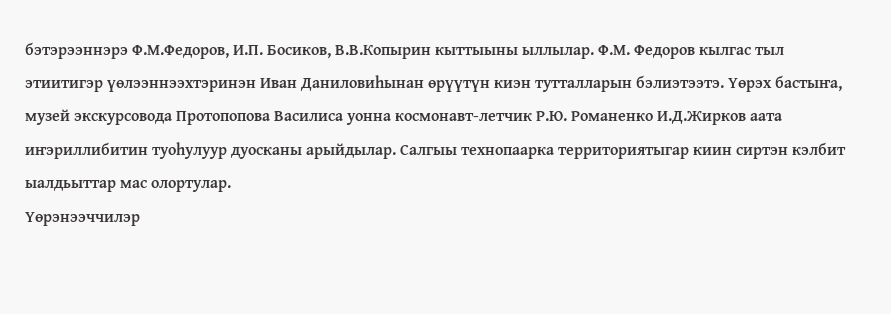бэтэрээннэрэ Ф.М.Федоров, И.П. Босиков, В.В.Копырин кыттыыны ыллылар. Ф.М. Федоров кылгас тыл этиитигэр үөлээннээхтэринэн Иван Даниловиһынан өрүүтүн киэн тутталларын бэлиэтээтэ. Үөрэх бастыҥа, музей экскурсовода Протопопова Василиса уонна космонавт-летчик Р.Ю. Романенко И.Д.Жирков аата иҥэриллибитин туоһулуур дуосканы арыйдылар. Салгыы технопаарка территориятыгар киин сиртэн кэлбит ыалдьыттар мас олортулар.
Үөрэнээччилэр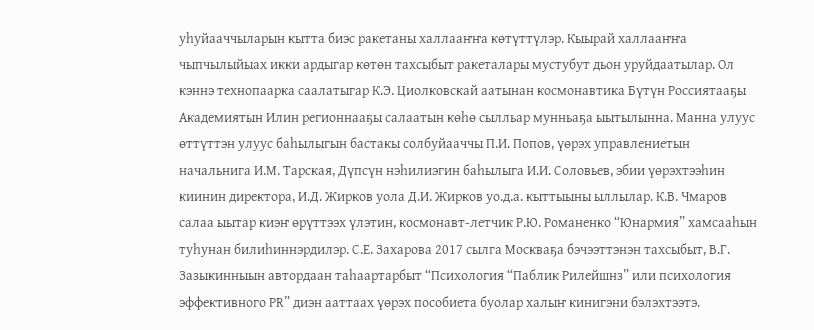уһуйааччыларын кытта биэс ракетаны халлааҥҥа көтүттүлэр. Кыырай халлааҥҥа чыпчылыйыах икки ардыгар көтөн тахсыбыт ракеталары мустубут дьон уруйдаатылар. Ол кэннэ технопаарка саалатыгар К.Э. Циолковскай аатынан космонавтика Бүтүн Россиятааҕы Академиятын Илин регионнааҕы салаатын көһө сылльар мунньаҕа ыытылынна. Манна улуус өттүттэн улуус баһылыгын бастакы солбуйааччы П.И. Попов, үөрэх управлениетын начальнига И.М. Тарская, Дүпсүн нэһилиэгин баһылыга И.И. Соловьев, эбии үөрэхтээһин киинин директора, И.Д. Жирков уола Д.И. Жирков уо.д.а. кыттыыны ыллылар. К.В. Чмаров салаа ыытар киэҥ өрүттээх үлэтин, космонавт-летчик Р.Ю. Романенко “Юнармия” хамсааһын туһунан билиһиннэрдилэр. С.Е. Захарова 2017 сылга Москваҕа бэчээттэнэн тахсыбыт, В.Г. Зазыкинныын автордаан таһаартарбыт “Психология “Паблик Рилейшнз” или психология эффективного РR” диэн ааттаах үөрэх пособиета буолар халыҥ кинигэни бэлэхтээтэ.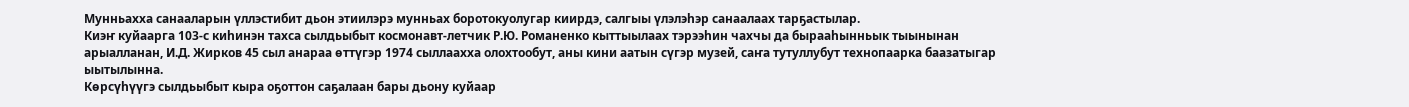Мунньахха санааларын үллэстибит дьон этиилэрэ мунньах боротокуолугар киирдэ, салгыы үлэлэһэр санаалаах тарҕастылар.
Киэҥ куйаарга 103-с киһинэн тахса сылдьыбыт космонавт-летчик Р.Ю. Романенко кыттыылаах тэрээһин чахчы да бырааһынньык тыынынан арыалланан, И.Д. Жирков 45 сыл анараа өттүгэр 1974 сыллаахха олохтообут, аны кини аатын сүгэр музей, саҥа тутуллубут технопаарка баазатыгар ыытылынна.
Көрсүһүүгэ сылдьыбыт кыра оҕоттон саҕалаан бары дьону куйаар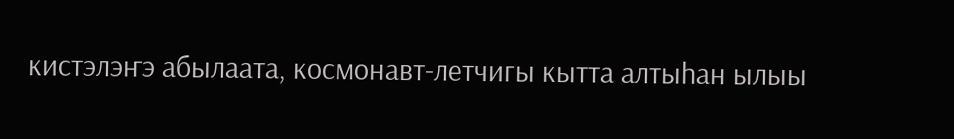кистэлэҥэ абылаата, космонавт-летчигы кытта алтыһан ылыы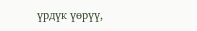үрдүк үөрүү,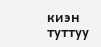киэн туттуу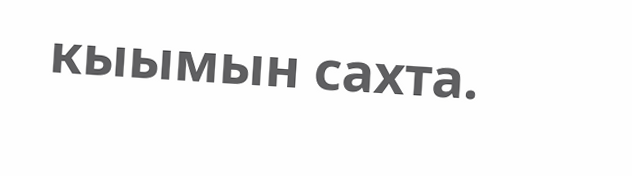кыымын сахта.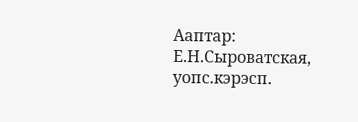Ааптар: Е.Н.Сыроватская, уопс.кэрэсп.